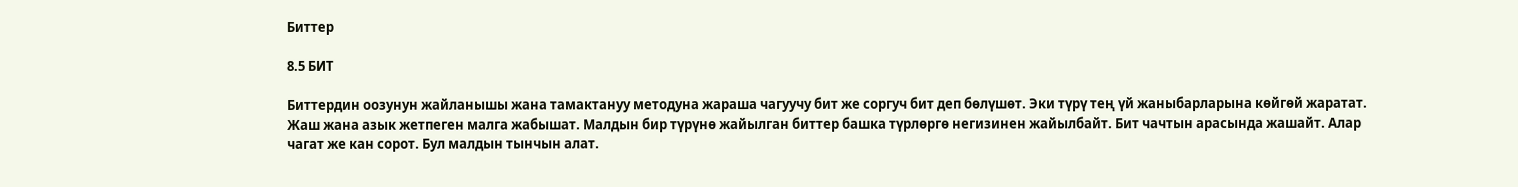Биттер

8.5 БИТ

Биттердин оозунун жайланышы жана тамактануу методуна жараша чагуучу бит же соргуч бит деп бөлүшөт. Эки түрү тең үй жаныбарларына көйгөй жаратат. Жаш жана азык жетпеген малга жабышат. Малдын бир түрүнө жайылган биттер башка түрлөргө негизинен жайылбайт. Бит чачтын арасында жашайт. Алар чагат же кан сорот. Бул малдын тынчын алат.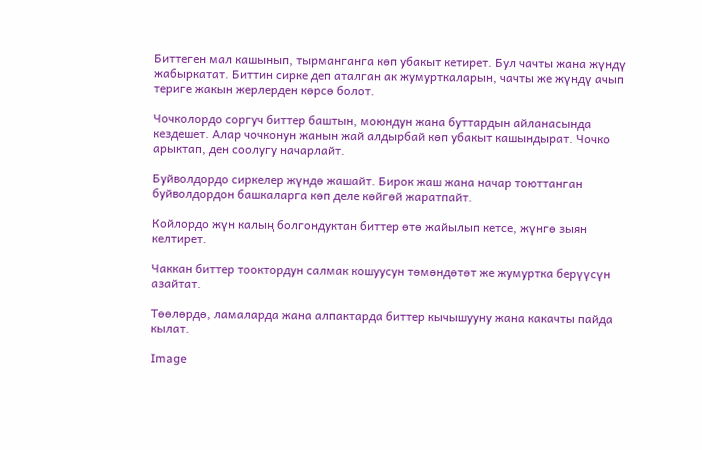Биттеген мал кашынып, тырманганга көп убакыт кетирет. Бул чачты жана жүндү жабыркатат. Биттин сирке деп аталган ак жумурткаларын, чачты же жүндү ачып териге жакын жерлерден көрсө болот.

Чочколордо соргуч биттер баштын, моюндун жана буттардын айланасында кездешет. Алар чочконун жанын жай алдырбай көп убакыт кашындырат. Чочко арыктап, ден соолугу начарлайт.

Буйволдордо сиркелер жүндө жашайт. Бирок жаш жана начар тоюттанган буйволдордон башкаларга көп деле көйгөй жаратпайт.

Койлордо жүн калың болгондуктан биттер өтө жайылып кетсе, жүнгө зыян келтирет.

Чаккан биттер тооктордун салмак кошуусун төмөндөтөт же жумуртка берүүсүн азайтат.

Төөлөрдө, ламаларда жана алпактарда биттер кычышууну жана какачты пайда кылат.

Image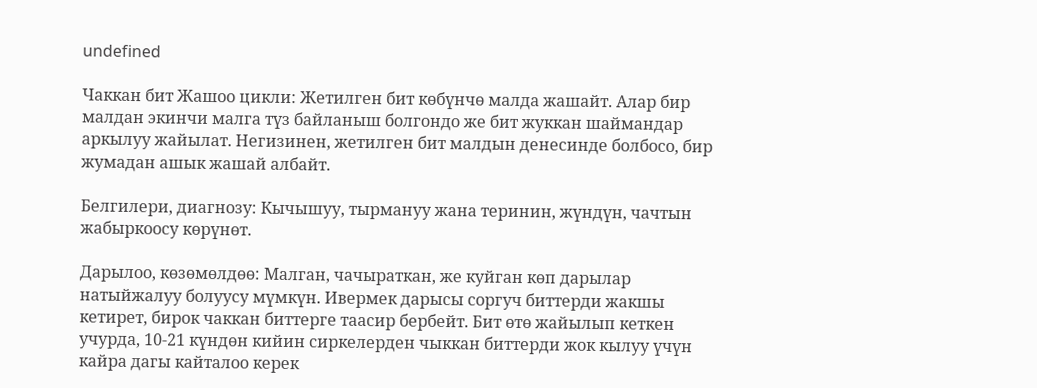undefined

Чаккан бит Жашоо цикли: Жетилген бит көбүнчө малда жашайт. Алар бир малдан экинчи малга түз байланыш болгондо же бит жуккан шаймандар аркылуу жайылат. Негизинен, жетилген бит малдын денесинде болбосо, бир жумадан ашык жашай албайт.

Белгилери, диагнозу: Кычышуу, тырмануу жана теринин, жүндүн, чачтын жабыркоосу көрүнөт.

Дарылоо, көзөмөлдөө: Малган, чачыраткан, же куйган көп дарылар натыйжалуу болуусу мүмкүн. Ивермек дарысы соргуч биттерди жакшы кетирет, бирок чаккан биттерге таасир бербейт. Бит өтө жайылып кеткен учурда, 10-21 күндөн кийин сиркелерден чыккан биттерди жок кылуу үчүн кайра дагы кайталоо керек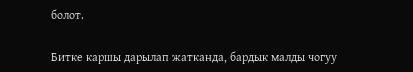болот.

Битке каршы дарылап жатканда, бардык малды чогуу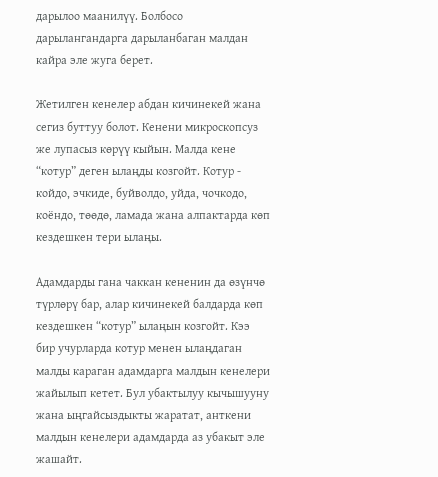дарылоо маанилүү. Болбосо дарылангандарга дарыланбаган малдан кайра эле жуга берет.

Жетилген кенелер абдан кичинекей жана сегиз буттуу болот. Кенени микроскопсуз же лупасыз көрүү кыйын. Малда кене “котур” деген ылаңды козгойт. Котур - койдо, эчкиде, буйволдо, уйда, чочкодо, коёндо, төөдө, ламада жана алпактарда көп кездешкен тери ылаңы.

Адамдарды гана чаккан кененин да өзүнчө түрлөрү бар, алар кичинекей балдарда көп кездешкен “котур” ылаңын козгойт. Кээ бир учурларда котур менен ылаңдаган малды караган адамдарга малдын кенелери жайылып кетет. Бул убактылуу кычышууну жана ыңгайсыздыкты жаратат, анткени малдын кенелери адамдарда аз убакыт эле жашайт.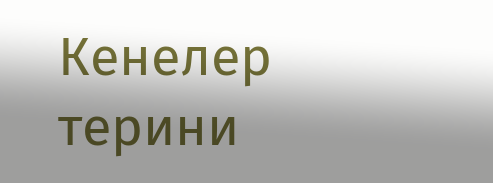Кенелер терини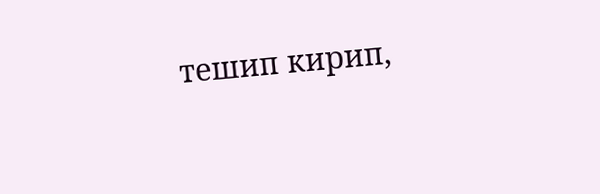тешип кирип,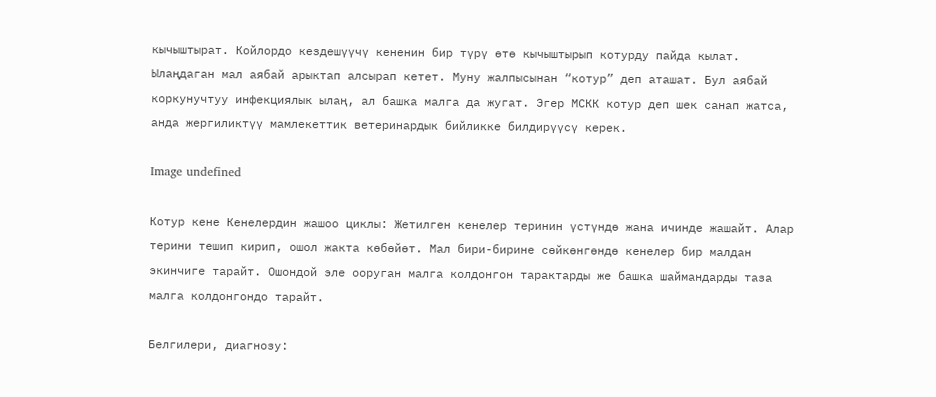кычыштырат. Койлордо кездешүүчү кененин бир түрү өтө кычыштырып котурду пайда кылат. Ылаңдаган мал аябай арыктап алсырап кетет. Муну жалпысынан “котур” деп аташат. Бул аябай коркунучтуу инфекциялык ылаң, ал башка малга да жугат. Эгер МСКК котур деп шек санап жатса, анда жергиликтүү мамлекеттик ветеринардык бийликке билдирүүсү керек.

Image undefined

Котур кене Кенелердин жашоо циклы: Жетилген кенелер теринин үстүндө жана ичинде жашайт. Алар терини тешип кирип, ошол жакта көбөйөт. Мал бири-бирине сөйкөнгөндө кенелер бир малдан экинчиге тарайт. Ошондой эле ооруган малга колдонгон тарактарды же башка шаймандарды таза малга колдонгондо тарайт.

Белгилери, диагнозу: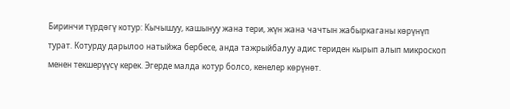Биринчи түрдөгү котур: Кычышуу, кашынуу жана тери, жүн жана чачтын жабыркаганы көрүнүп турат. Котурду дарылоо натыйжа бербесе, анда тажрыйбалуу адис териден кырып алып микроскоп менен текшерүүсү керек. Эгерде малда котур болсо, кенелер көрүнөт.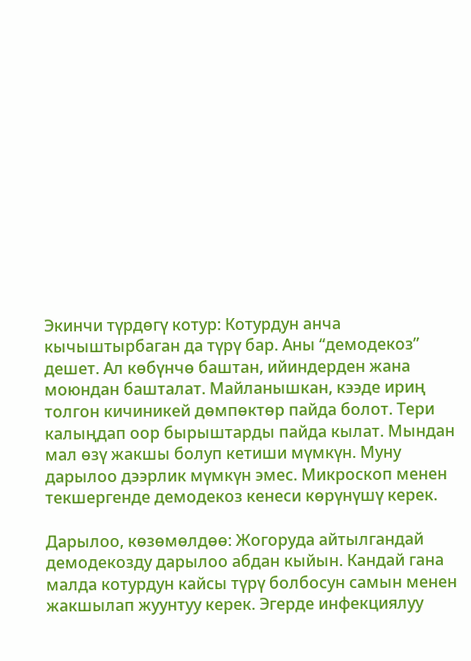Экинчи түрдөгү котур: Котурдун анча кычыштырбаган да түрү бар. Аны “демодекоз” дешет. Ал көбүнчө баштан, ийиндерден жана моюндан башталат. Майланышкан, кээде ириң толгон кичиникей дөмпөктөр пайда болот. Тери калыңдап оор бырыштарды пайда кылат. Мындан мал өзү жакшы болуп кетиши мүмкүн. Муну дарылоо дээрлик мүмкүн эмес. Микроскоп менен текшергенде демодекоз кенеси көрүнүшү керек.

Дарылоо, көзөмөлдөө: Жогоруда айтылгандай демодекозду дарылоо абдан кыйын. Кандай гана малда котурдун кайсы түрү болбосун самын менен жакшылап жуунтуу керек. Эгерде инфекциялуу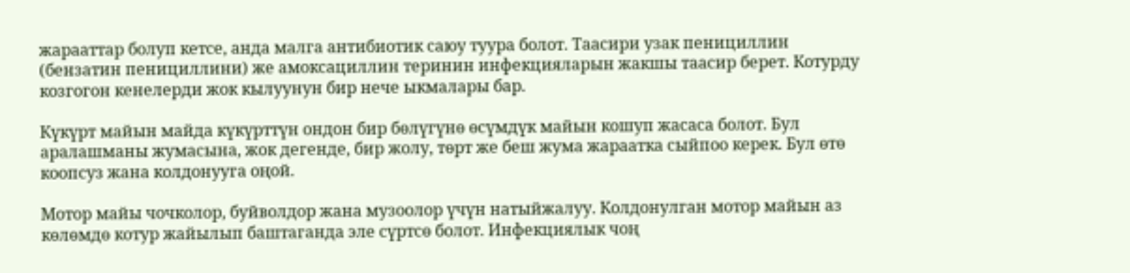жарааттар болуп кетсе, анда малга антибиотик саюу туура болот. Таасири узак пенициллин (бензатин пенициллини) же амоксациллин теринин инфекцияларын жакшы таасир берет. Котурду козгогон кенелерди жок кылуунун бир нече ыкмалары бар.

Күкүрт майын майда күкүрттүн ондон бир бөлүгүнө өсүмдүк майын кошуп жасаса болот. Бул аралашманы жумасына, жок дегенде, бир жолу, төрт же беш жума жараатка сыйпоо керек. Бул өтө коопсуз жана колдонууга оңой.

Мотор майы чочколор, буйволдор жана музоолор үчүн натыйжалуу. Колдонулган мотор майын аз көлөмдө котур жайылып баштаганда эле сүртсө болот. Инфекциялык чоң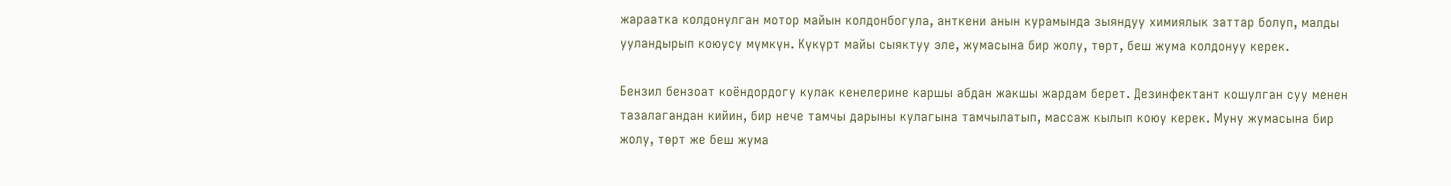жараатка колдонулган мотор майын колдонбогула, анткени анын курамында зыяндуу химиялык заттар болуп, малды ууландырып коюусу мүмкүн. Күкүрт майы сыяктуу эле, жумасына бир жолу, төрт, беш жума колдонуу керек.

Бензил бензоат коёндордогу кулак кенелерине каршы абдан жакшы жардам берет. Дезинфектант кошулган суу менен тазалагандан кийин, бир нече тамчы дарыны кулагына тамчылатып, массаж кылып коюу керек. Муну жумасына бир жолу, төрт же беш жума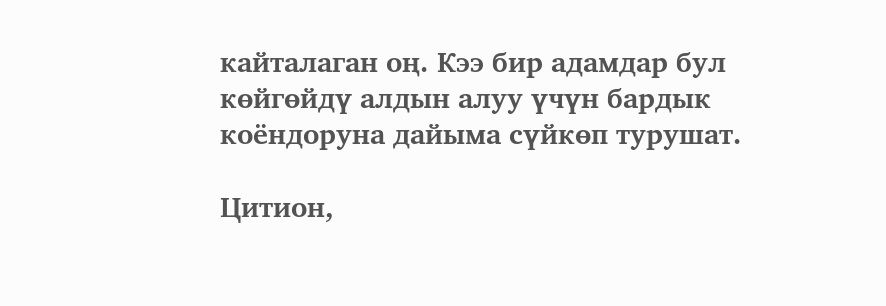кайталаган оң. Кээ бир адамдар бул көйгөйдү алдын алуу үчүн бардык коёндоруна дайыма сүйкөп турушат.

Цитион,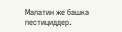Малатин же башка пестициддер.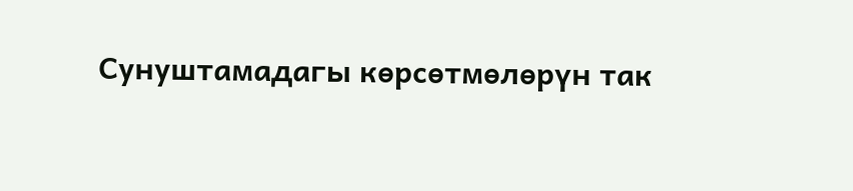Сунуштамадагы көрсөтмөлөрүн так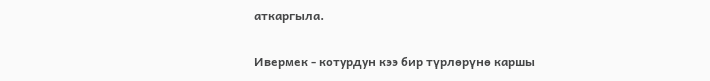аткаргыла.

Ивермек - котурдун кээ бир түрлөрүнө каршы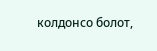колдонсо болот,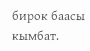бирок баасы кымбат.